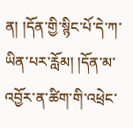ན། །དོན་གྱི་སྙིང་པོ་དེ་ཀ་ཡིན་པར་རློམ། །དོན་མ་འབྱོར་ན་ཚིག་གི་འཕྲེང་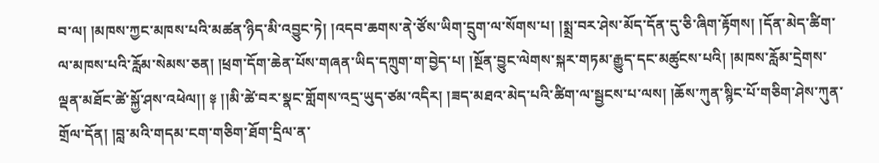བ་ལ། །མཁས་ཀྱང་མཁས་པའི་མཚན་ཉིད་མི་འབྱུང་ཏེ། །འདབ་ཆགས་ནེ་ཙོས་ཡིག་དྲུག་ལ་སོགས་པ། །སྨྲ་བར་ཤེས་མོད་དོན་དུ་ཅི་ཞིག་རྟོགས། །དོན་མེད་ཚིག་ལ་མཁས་པའི་རློམ་སེམས་ཅན། །ཕྲག་དོག་ཆེན་པོས་གཞན་ཡིད་དཀྲུག་ག་བྱེད་པ། །སྔོན་བྱུང་ལེགས་སྐར་གཏམ་རྒྱུད་དང་མཚུངས་པའི། །མཁས་རློམ་དྲེགས་ལྡན་མཐོང་ཚེ་སྐྱོ་ཤས་འཕེལ།། ༈ །།མི་ཚེ་བར་སྣང་གློགས་འདྲ་ཡུད་ཙམ་འདིར། །ཟད་མཐའ་མེད་པའི་ཚིག་ལ་སྦྱངས་པ་ལས། །ཆོས་ཀུན་སྙིང་པོ་གཅིག་ཤེས་ཀུན་གྲོལ་དོན། །བླ་མའི་གདམ་ངག་གཅིག་ཐོག་དྲིལ་ན་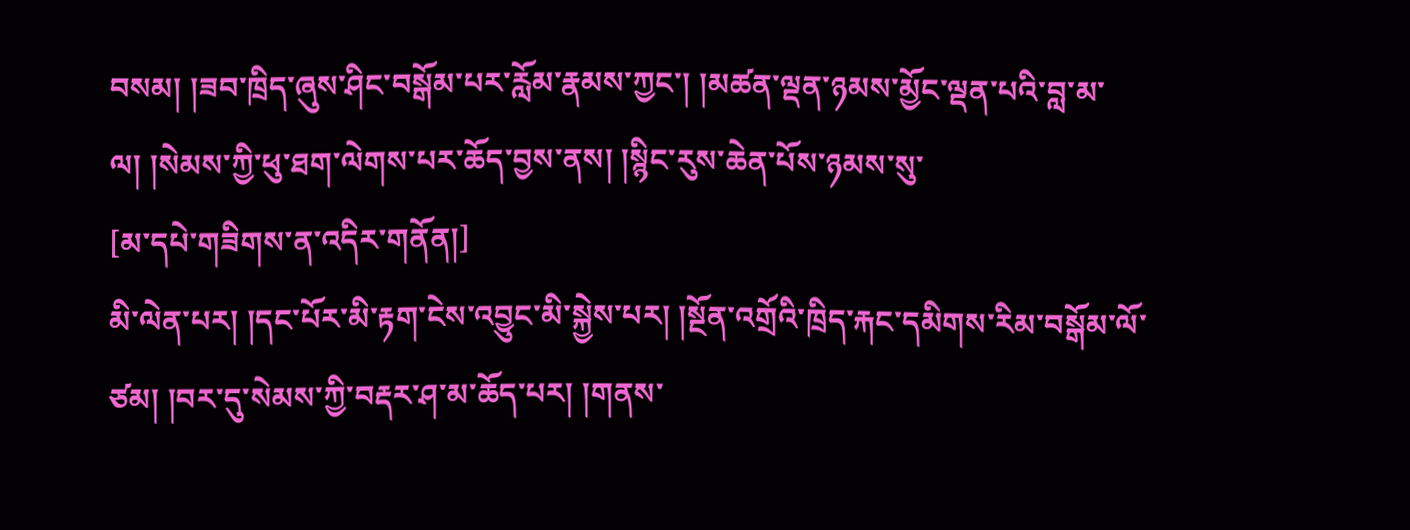བསམ། །ཟབ་ཁྲིད་ཞུས་ཤིང་བསྒོམ་པར་རློམ་རྣམས་ཀྱང་། །མཚན་ལྡན་ཉམས་མྱོང་ལྡན་པའི་བླ་མ་ལ། །སེམས་ཀྱི་ཕུ་ཐག་ལེགས་པར་ཆོད་བྱས་ནས། །སྙིང་རུས་ཆེན་པོས་ཉམས་སུ་
[མ་དཔེ་གཟིགས་ན་འདིར་གནོན།]
མི་ལེན་པར། །དང་པོར་མི་རྟག་ངེས་འབྱུང་མི་སྐྱེས་པར། །སྔོན་འགྲོའི་ཁྲིད་རྐང་དམིགས་རིམ་བསྒོམ་ལོ་ཙམ། །བར་དུ་སེམས་ཀྱི་བརྡར་ཤ་མ་ཆོད་པར། །གནས་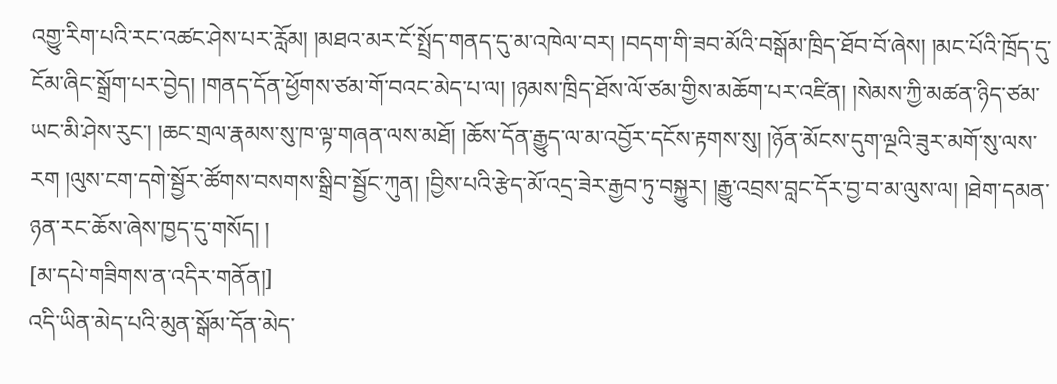འགྱུ་རིག་པའི་རང་འཚང་ཤེས་པར་རློམ། །མཐའ་མར་ངོ་སྤྲོད་གནད་དུ་མ་འཁེལ་བར། །བདག་གི་ཟབ་མོའི་བསྒོམ་ཁྲིད་ཐོབ་བོ་ཞེས། །མང་པོའི་ཁྲོད་དུ་ངོམ་ཞིང་སྒྲོག་པར་བྱེད། །གནད་དོན་ཕྱོགས་ཙམ་གོ་བའང་མེད་པ་ལ། །ཉམས་ཁྲིད་ཐོས་ལོ་ཙམ་གྱིས་མཆོག་པར་འཛིན། །སེམས་ཀྱི་མཚན་ཉིད་ཙམ་ཡང་མི་ཤེས་རུང་། །ཆང་གྲལ་རྣམས་སུ་ཁ་ལྟ་གཞན་ལས་མཐོ། །ཆོས་དོན་རྒྱུད་ལ་མ་འབྱོར་དངོས་རྟགས་སུ། །ཉོན་མོངས་དུག་ལྔའི་ཟུར་མགོ་སུ་ལས་རག །ལུས་ངག་དགེ་སྦྱོར་ཚོགས་བསགས་སྒྲིབ་སྦྱོང་ཀུན། །བྱིས་པའི་རྩེད་མོ་འདྲ་ཟེར་རྒྱབ་ཏུ་བསྐྱུར། །རྒྱུ་འབྲས་བླང་དོར་བྱ་བ་མ་ལུས་ལ། །ཐེག་དམན་ཉན་རང་ཆོས་ཞེས་ཁྱད་དུ་གསོད། །
[མ་དཔེ་གཟིགས་ན་འདིར་གནོན།]
འདི་ཡིན་མེད་པའི་མུན་སྒོམ་དོན་མེད་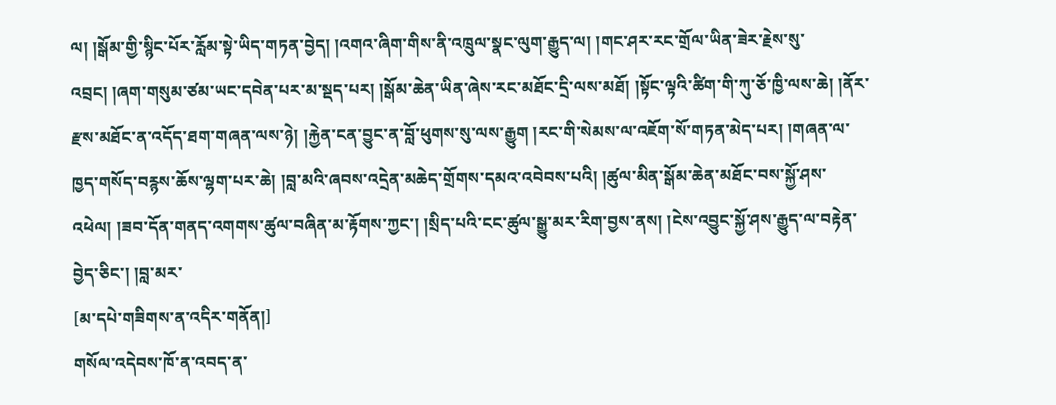ལ། །སྒོམ་གྱི་སྙིང་པོར་རློམ་སྟེ་ཡིད་གཏན་བྱེད། །འགའ་ཞིག་གིས་ནི་འཁྲུལ་སྣང་ལུག་རྒྱུད་ལ། །གང་ཤར་རང་གྲོལ་ཡིན་ཟེར་རྗེས་སུ་འབྲང། །ཞག་གསུམ་ཙམ་ཡང་དབེན་པར་མ་སྡད་པར། །སྒོམ་ཆེན་ཡིན་ཞེས་རང་མཐོང་དྲི་ལས་མཐོ། །སྟོང་ལྟའི་ཚིག་གི་ཀུ་ཅོ་ཁྱི་ལས་ཆེ། །ནོར་རྫས་མཐོང་ན་འདོད་ཐག་གཞན་ལས་ཉེ། །རྐྱེན་ངན་བྱུང་ན་བློ་ཕུགས་སུ་ལས་རྒྱུག །རང་གི་སེམས་ལ་འཇོག་སོ་གཏན་མེད་པར། །གཞན་ལ་ཁྱད་གསོད་བརྙས་ཆོས་ལྷག་པར་ཆེ། །བླ་མའི་ཞབས་འདྲེན་མཆེད་གྲོགས་དམའ་འབེབས་པའི། །ཚུལ་མིན་སྒོམ་ཆེན་མཐོང་བས་སྐྱོ་ཤས་འཕེལ། །ཟབ་དོན་གནད་འགགས་ཚུལ་བཞིན་མ་རྟོགས་ཀྱང་། །སྲིད་པའི་ངང་ཚུལ་སྒྱུ་མར་རིག་བྱས་ནས། །ངེས་འབྱུང་སྐྱོ་ཤས་རྒྱུད་ལ་བརྟེན་བྱེད་ཅིང་། །བླ་མར་
[མ་དཔེ་གཟིགས་ན་འདིར་གནོན།]
གསོལ་འདེབས་ཁོ་ན་འབད་ན་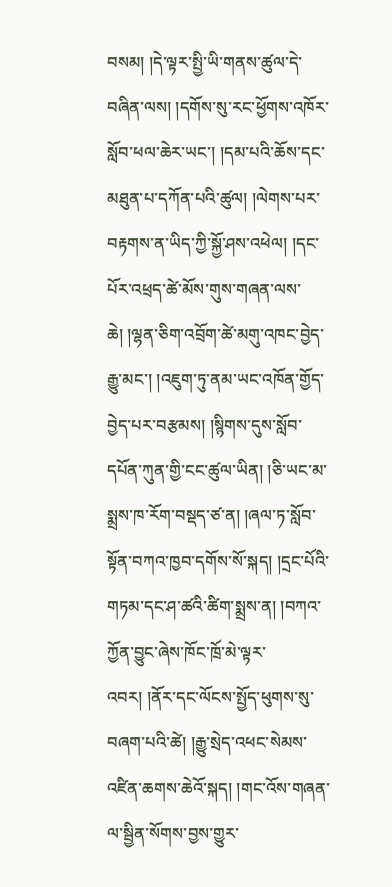བསམ། །དེ་ལྟར་སྤྱི་ཡི་གནས་ཚུལ་དེ་བཞིན་ལས། །དགོས་སུ་རང་ཕྱོགས་འཁོར་སློབ་ཕལ་ཆེར་ཡང་། །དམ་པའི་ཆོས་དང་མཐུན་པ་དཀོན་པའི་ཚུལ། །ལེགས་པར་བརྟགས་ན་ཡིད་ཀྱི་སྐྱོ་ཤས་འཕེལ། །དང་པོར་འཕྲད་ཚེ་མོས་གུས་གཞན་ལས་ཆེ། །ལྷན་ཅིག་འབྲོག་ཚེ་མགུ་འཁང་བྱེད་རྒྱུ་མང་། །འཇུག་ཏུ་ནམ་ཡང་འཁོན་གྱོད་བྱེད་པར་བརྩམས། །སྙིགས་དུས་སློབ་དཔོན་ཀུན་གྱི་ངང་ཚུལ་ཡིན། །ཅི་ཡང་མ་སྨྲས་ཁ་རོག་བསྡད་ཙ་ན། །ཞལ་ཏ་སློབ་སྟོན་བཀའ་ཁྱབ་དགོས་སོ་སྐད། །དྲང་པོའི་གཏམ་དང་ཤ་ཚའི་ཚིག་སྨྲས་ན། །བཀའ་ཀྱོན་བྱུང་ཞེས་ཁོང་ཁྲོ་མེ་ལྟར་འབར། །ནོར་དང་ལོངས་སྤྱོད་ཕུགས་སུ་བཞག་པའི་ཚེ། །རྒྱུ་སྲེད་འཕང་སེམས་འཛིན་ཆགས་ཆེའོ་སྐད། །གང་འོས་གཞན་ལ་སྦྱིན་སོགས་བྱས་གྱུར་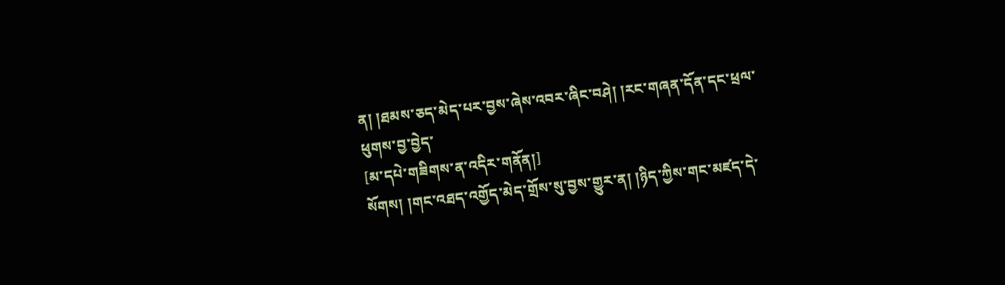ན། །ཐམས་ཅད་མེད་པར་བྱས་ཞེས་འབར་ཞིང་བཤེ། །རང་གཞན་དོན་དང་ཕྲལ་ཕུགས་བྱ་བྱེད་
[མ་དཔེ་གཟིགས་ན་འདིར་གནོན།]
སོགས། །གང་འཐད་འགྱོད་མེད་གྲོས་སུ་བྱས་གྱུར་ན། །ཉིད་ཀྱིས་གང་མཛད་དེ་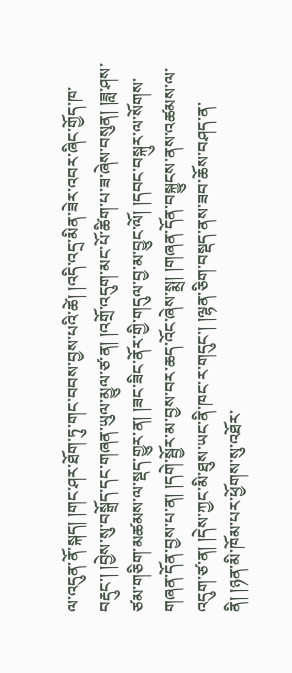ལ་འདུན་ནོ་སྐད། །གང་ཤར་ཐོག་ཏུ་གང་བབས་བྱས་པའི་ཚེ། །འདི་འདྲ་མིན་ཟེར་འབར་ཞིང་གྱོད་ཁ་བརྡུང་། །བྱེས་སུ་བསྒྲོད་དང་གཞན་ཡུལ་མྱུལ་ཙ་ན། །འགྲོ་འདུག་མང་པོ་ཚིག་པ་ཟ་ཞེས་བསུན། །ཟླ་ཤས་ཙམ་གཅིག་མཚམས་ལ་སྡད་གྱུར་ན། །ཟང་ཟིང་ནོར་གྱི་གདུལ་བྱ་མ་བྱུང་ལོ། །དབང་བསྐུར་ལ་སོགས་གཞན་དོན་བྱས་པ་ན། །དགེ་སྦྱོར་མ་བྱས་བར་ཆད་འོང་ཞེས་སྨྲ། །གཞན་དོན་བསྐྱུངས་ནས་འཚམས་ལ་འདུག་ཙ་ན། །དེས་ཀྱང་མི་ཐུས་ཡང་ནི་ཁང་ར་གདུང་། །ལྷན་ཅིག་བསྡད་ནས་ཟབ་ཆོས་བཤད་ན་ནི། །ཉན་མི་ཁོམ་པར་ཕྱོགས་སུ་འཐོར་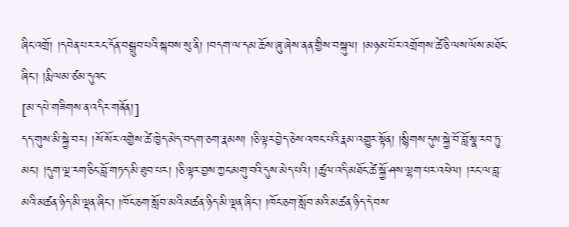ཞིང་འགྲོ། །དབེན་པར་རང་དོན་བསྒྲུབ་པའི་སྐབས་སུ་ནི། །བདག་ལ་དམ་ཆོས་ཞུ་ཞེས་ནན་གྱིས་བསྐུལ། །མཉམ་པོར་འགྲོགས་ཚེ་ཅི་ལས་ལོས་མཐོང་ཞིང་། །རྨི་ལམ་ཙམ་དུའང་
[མ་དཔེ་གཟིགས་ན་འདིར་གནོན།]
དད་གུས་མི་སྐྱེ་བར། །སོ་སོར་འགྱེས་ཚེ་ཁྱེད་མེད་བདག་ཅག་རྣམས། །ཅི་ལྟར་བྱེད་ཅེས་འཁང་པའི་རྣམ་འགྱུར་སྟོན། །སྙིགས་དུས་སྐྱེ་བོ་བློ་སྣ་རབ་ཏུ་མང་། །དུག་ལྔ་རག་ཅིང་བློ་གཏད་མི་ཐུབ་པར། །ཅི་ལྟར་བྱས་ཀྱང་མགུ་བའི་དུས་མེད་པའི། །ཚུལ་འདི་མཐོང་ཚེ་སྐྱོ་ཤས་ལྷག་པར་འཕེལ། །རང་ལ་བླ་མའི་མཚན་ཉིད་མི་ལྡན་ཞིང་། །ཁོང་ཅག་སློབ་མའི་མཚན་ཉིད་མི་ལྡན་ཞིང་། །ཁོང་ཅག་སློབ་མའི་མཚན་ཉིད་དེ་བས་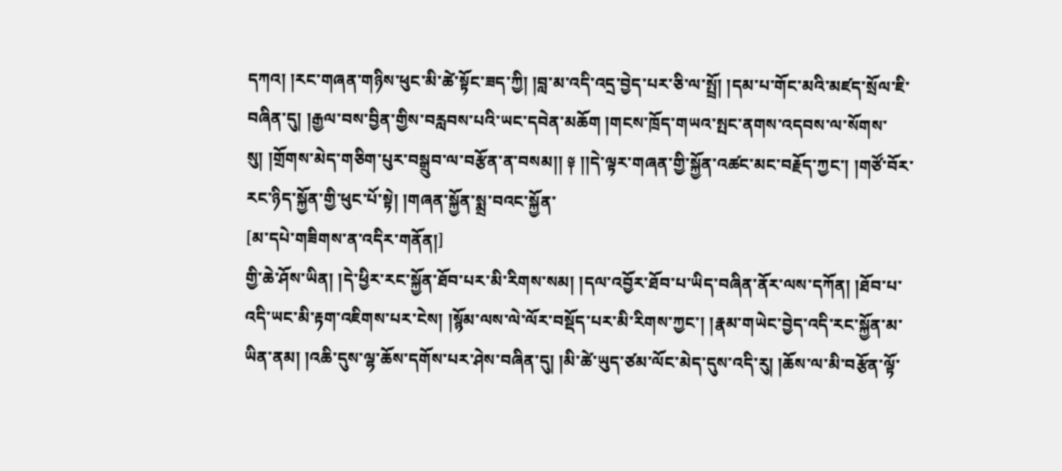དཀའ། །རང་གཞན་གཉིས་ཕུང་མི་ཚེ་སྟོང་ཟད་ཀྱི། །བླ་མ་འདི་འདྲ་བྱེད་པར་ཅི་ལ་སྤྲོ། །དམ་པ་གོང་མའི་མཛད་སྲོལ་ཇི་བཞིན་དུ། །རྒྱལ་བས་བྱིན་གྱིས་བརླབས་པའི་ཡང་དབེན་མཆོག །གངས་ཁྲོད་གཡའ་སྤང་ནགས་འདབས་ལ་སོགས་སུ། །གྲོགས་མེད་གཅིག་པུར་བསྒྲུབ་ལ་བརྩོན་ན་བསམ།། ༈ །།དེ་ལྟར་གཞན་གྱི་སྐྱོན་འཚང་མང་བརྗོད་ཀྱང་། །གཙོ་བོར་རང་ཉིད་སྐྱོན་གྱི་ཕུང་པོ་སྟེ། །གཞན་སྐྱོན་སྨྲ་བའང་སྐྱོན་
[མ་དཔེ་གཟིགས་ན་འདིར་གནོན།]
གྱི་ཆེ་ཤོས་ཡིན། །དེ་ཕྱིར་རང་སྐྱོན་ཐོབ་པར་མི་རིགས་སམ། །དལ་འབྱོར་ཐོབ་པ་ཡིད་བཞིན་ནོར་ལས་དཀོན། །ཐོབ་པ་འདི་ཡང་མི་རྟག་འཇིགས་པར་ངེས། །སྙོམ་ལས་ལེ་ལོར་བསྡོད་པར་མི་རིགས་ཀྱང་། །རྣམ་གཡེང་བྱེད་འདི་རང་སྐྱོན་མ་ཡིན་ནམ། །འཆི་དུས་ལྷ་ཆོས་དགོས་པར་ཤེས་བཞིན་དུ། །མི་ཚེ་ཡུད་ཙམ་ལོང་མེད་དུས་འདི་རུ། །ཆོས་ལ་མི་བརྩོན་ལྟོ་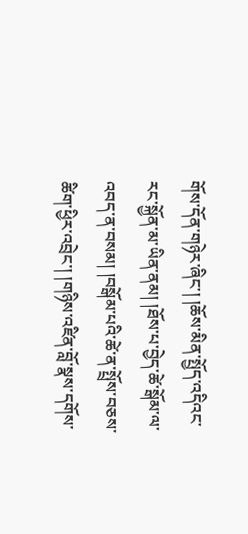གོས་དོན་གཉེར་ཞིང་། །ཆོས་མིན་སྤྱོད་འདིའང་རང་སྐྱོན་མ་ཡིན་ནམ། །ཐོས་པ་བྱེད་ཚེ་སྒོམ་ལ་འབད་ན་བསམ། །བསྒོམ་པའི་ཚེ་ན་སྤྲོས་བཅས་ཚིག་ཕྱིར་འབྲེང་། །གཉིས་འཛིན་བློ་སྣས་དགོས་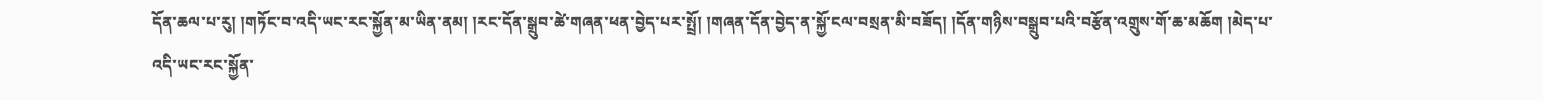དོན་ཆལ་པ་རུ། །གཏོང་བ་འདི་ཡང་རང་སྐྱོན་མ་ཡིན་ནམ། །རང་དོན་སྒྲུབ་ཚེ་གཞན་ཕན་བྱེད་པར་སྤྲོ། །གཞན་དོན་བྱེད་ན་སྐྱོ་ངལ་བསྲན་མི་བཟོད། །དོན་གཉིས་བསྒྲུབ་པའི་བརྩོན་འགྲུས་གོ་ཆ་མཆོག །མེད་པ་འདི་ཡང་རང་སྐྱོན་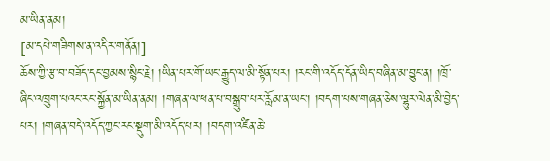མ་ཡིན་ནམ།
[མ་དཔེ་གཟིགས་ན་འདིར་གནོན།]
ཆོས་ཀྱི་རྩ་བ་བཟོད་དང་བྱམས་སྙིང་རྗེ། །ཡིན་པར་གོ་ཡང་རྒྱུད་ལ་མི་སྟོན་པར། །རང་གི་འདོད་དོན་ཡིད་བཞིན་མ་བྱུང་ན། །ཁྲོ་ཞིང་འཁྲུག་པའང་རང་སྐྱོན་མ་ཡིན་ནམ། །གཞན་ལ་ཕན་པ་བསྒྲུབ་པར་རློམ་ན་ཡང་། །བདག་པས་གཞན་ཅེས་ལྷུར་ལེན་མི་བྱེད་པར། །གཞན་བདེ་འདོད་ཀྱང་རང་སྡུག་མི་འདོད་པར། །བདག་འཛིན་ཆེ་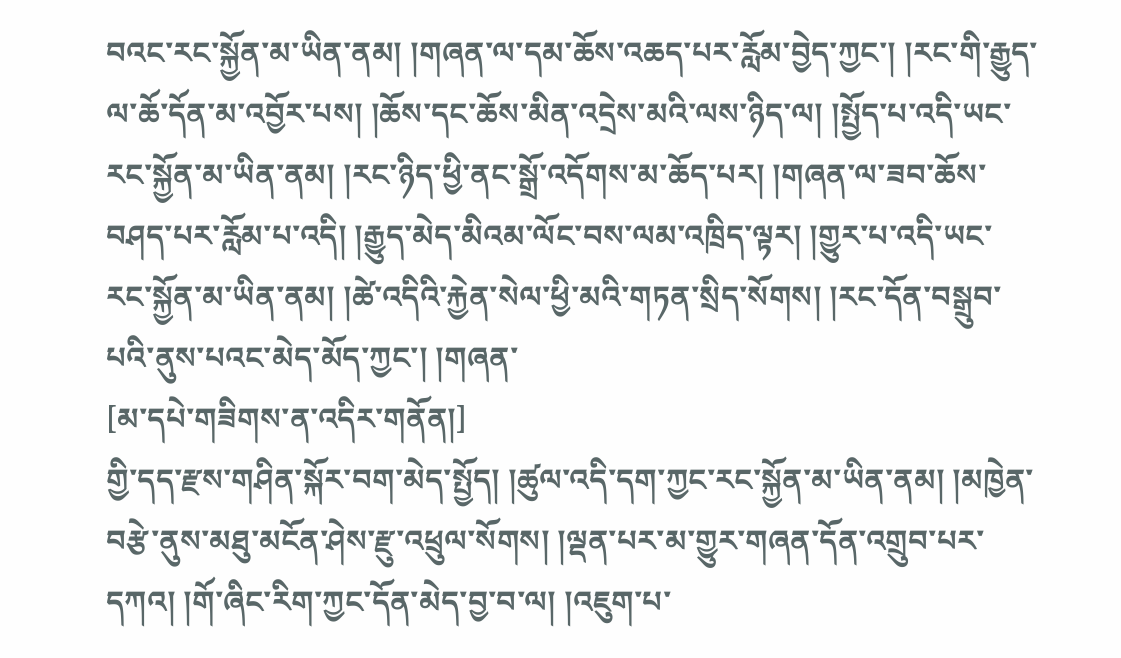བའང་རང་སྐྱོན་མ་ཡིན་ནམ། །གཞན་ལ་དམ་ཆོས་འཆད་པར་རློམ་བྱེད་ཀྱང་། །རང་གི་རྒྱུད་ལ་ཆོ་དོན་མ་འབྱོར་པས། །ཆོས་དང་ཆོས་མིན་འདྲེས་མའི་ལས་ཉིད་ལ། །སྤྱོད་པ་འདི་ཡང་རང་སྐྱོན་མ་ཡིན་ནམ། །རང་ཉིད་ཕྱི་ནང་སྒྲོ་འདོགས་མ་ཆོད་པར། །གཞན་ལ་ཟབ་ཆོས་བཤད་པར་རློམ་པ་འདི། །རྒྱུད་མེད་མིའམ་ལོང་བས་ལམ་འཁྲིད་ལྟར། །གྱུར་པ་འདི་ཡང་རང་སྐྱོན་མ་ཡིན་ནམ། །ཚེ་འདིའི་རྐྱེན་སེལ་ཕྱི་མའི་གཏན་སྲིད་སོགས། །རང་དོན་བསྒྲུབ་པའི་ནུས་པའང་མེད་མོད་ཀྱང་། །གཞན་
[མ་དཔེ་གཟིགས་ན་འདིར་གནོན།]
གྱི་དད་རྫས་གཤིན་སྐོར་བག་མེད་སྤྱོད། །ཚུལ་འདི་དག་ཀྱང་རང་སྐྱོན་མ་ཡིན་ནམ། །མཁྱེན་བརྩེ་ནུས་མཐུ་མངོན་ཤེས་རྫུ་འཕྲུལ་སོགས། །ལྡན་པར་མ་གྱུར་གཞན་དོན་འགྲུབ་པར་དཀའ། །གོ་ཞིང་རིག་ཀྱང་དོན་མེད་བྱ་བ་ལ། །འཇུག་པ་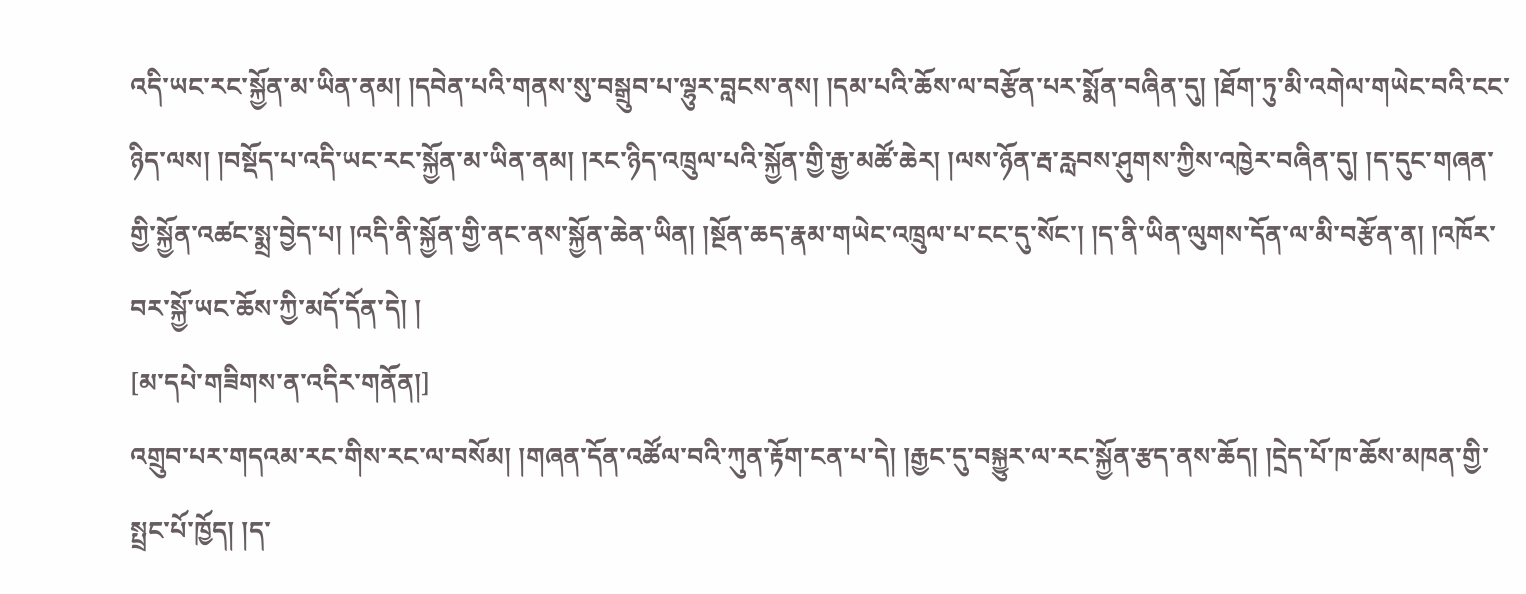འདི་ཡང་རང་སྐྱོན་མ་ཡིན་ནམ། །དབེན་པའི་གནས་སུ་བསྒྲུབ་པ་ལྷུར་བླངས་ནས། །དམ་པའི་ཆོས་ལ་བརྩོན་པར་སྨོན་བཞིན་དུ། །ཐོག་ཏུ་མི་འགེལ་གཡེང་བའི་ངང་ཉིད་ལས། །བསྡོད་པ་འདི་ཡང་རང་སྐྱོན་མ་ཡིན་ནམ། །རང་ཉིད་འཁྲུལ་པའི་སྐྱོན་གྱི་རྒྱ་མཚོ་ཆེར། །ལས་ཉོན་རྦ་རླབས་ཤུགས་ཀྱིས་འཁྱེར་བཞིན་དུ། །ད་དུང་གཞན་གྱི་སྐྱོན་འཚང་སྨྲ་བྱེད་པ། །འདི་ནི་སྐྱོན་གྱི་ནང་ནས་སྐྱོན་ཆེན་ཡིན། །སྔོན་ཆད་རྣམ་གཡེང་འཁྲུལ་པ་ངང་དུ་སོང་། །ད་ནི་ཡིན་ལུགས་དོན་ལ་མི་བརྩོན་ན། །འཁོར་བར་སྐྱོ་ཡང་ཆོས་ཀྱི་མདོ་དོན་དེ། །
[མ་དཔེ་གཟིགས་ན་འདིར་གནོན།]
འགྲུབ་པར་གདའམ་རང་གིས་རང་ལ་བསོམ། །གཞན་དོན་འཚོལ་བའི་ཀུན་རྟོག་ངན་པ་དེ། །རྒྱང་དུ་བསྐྱུར་ལ་རང་སྐྱོན་རྩད་ནས་ཆོད། །དྲེད་པོ་ཁ་ཆོས་མཁན་གྱི་སྤྲང་པོ་ཁྱོད། །ད་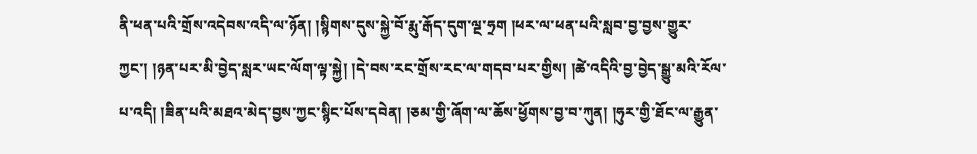ནི་ཕན་པའི་གྲོས་འདེབས་འདི་ལ་ཉོན། །སྙིགས་དུས་སྐྱེ་བོ་རྨུ་རྒོད་དུག་ལྔ་ཧྲག །ཕར་ལ་ཕན་པའི་སླབ་བྱ་བྱས་གྱུར་ཀྱང་། །ཉན་པར་མི་བྱེད་སླར་ཡང་ལོག་ལྟ་སྐྱེ། །དེ་བས་རང་གྲོས་རང་ལ་གདབ་པར་གྱིས། །ཚེ་འདིའི་བྱ་བྱེད་སྒྱུ་མའི་རོལ་པ་འདི། །ཟིན་པའི་མཐའ་མེད་བྱས་ཀྱང་སྙིང་པོས་དབེན། །ཅམ་གྱི་ཞོག་ལ་ཆོས་ཕྱོགས་བྱ་བ་ཀུན། །ཧུར་གྱི་ཐོང་ལ་རྒྱུན་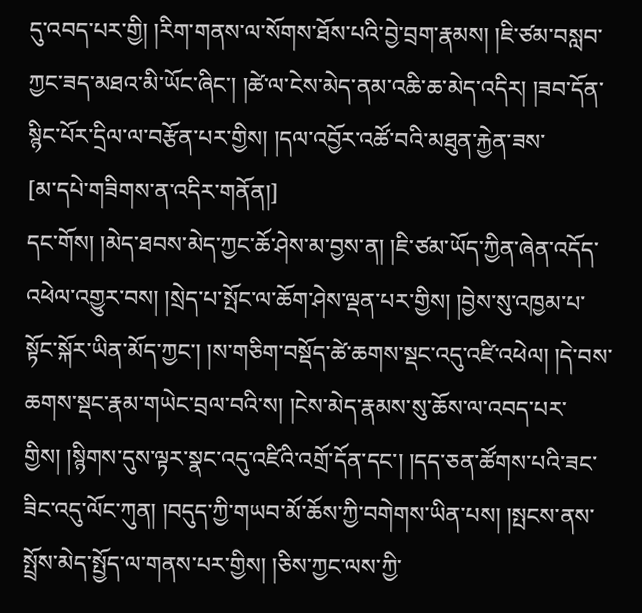དུ་འབད་པར་གྱི། །རིག་གནས་ལ་སོགས་ཐོས་པའི་བྱེ་བྲག་རྣམས། །ཇི་ཙམ་བསླབ་ཀྱང་ཟད་མཐའ་མི་ཡོང་ཞིང་། །ཚེ་ལ་ངེས་མེད་ནམ་འཆི་ཆ་མེད་འདིར། །ཟབ་དོན་སྙིང་པོར་དྲིལ་ལ་བརྩོན་པར་གྱིས། །དལ་འབྱོར་འཚོ་བའི་མཐུན་རྐྱེན་ཟས་
[མ་དཔེ་གཟིགས་ན་འདིར་གནོན།]
དང་གོས། །མེད་ཐབས་མེད་ཀྱང་ཆོ་ཤེས་མ་བྱས་ན། །ཇི་ཙམ་ཡོད་ཀྱིན་ཞེན་འདོད་འཕེལ་འགྱུར་བས། །སྲེད་པ་སྤོང་ལ་ཆོག་ཤེས་ལྡན་པར་གྱིས། །བྱེས་སུ་འཁྱམ་པ་སྟོང་སྐོར་ཡིན་མོད་ཀྱང་། །ས་གཅིག་བསྡོད་ཚེ་ཆགས་སྡང་འདུ་འཛི་འཕེལ། །དེ་བས་ཆགས་སྡང་རྣམ་གཡེང་བྲལ་བའི་ས། །ངེས་མེད་རྣམས་སུ་ཆོས་ལ་འབད་པར་གྱིས། །སྙིགས་དུས་ལྟར་སྣང་འདུ་འཛིའི་འགྲོ་དོན་དང་། །དད་ཅན་ཚོགས་པའི་ཟང་ཟིང་འདུ་ལོང་ཀུན། །བདུད་ཀྱི་གཡབ་མོ་ཆོས་ཀྱི་བགེགས་ཡིན་པས། །སྤངས་ནས་སྤྲོས་མེད་སྤྱོད་ལ་གནས་པར་གྱིས། །ཅིས་ཀྱང་ལས་ཀྱི་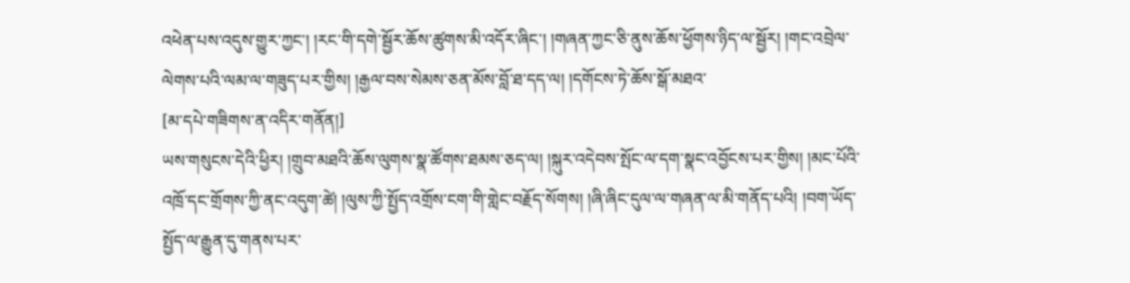འཕེན་པས་འདུས་གྱུར་ཀྱང་། །རང་གི་དགེ་སྦྱོར་ཆོས་ཚུགས་མི་འདོར་ཞིང་། །གཞན་ཀྱང་ཅི་ནུས་ཆོས་ཕྱོགས་ཉིད་ལ་སྦྱོར། །གང་འབྲེལ་ལེགས་པའི་ལམ་ལ་གཟུད་པར་གྱིས། །རྒྱལ་བས་སེམས་ཅན་མོས་བློ་ཐ་དད་ལ། །དགོངས་ཏེ་ཆོས་སྒོ་མཐའ་
[མ་དཔེ་གཟིགས་ན་འདིར་གནོན།]
ཡས་གསུངས་དེའི་ཕྱིར། །གྲུབ་མཐའི་ཆོས་ལུགས་སྣ་ཚོགས་ཐམས་ཅད་ལ། །སྐུར་འདེབས་སྤོང་ལ་དག་སྣང་འབྱོངས་པར་གྱིས། །མང་པོའི་འཁྲོ་དང་གྲོགས་ཀྱི་ནང་འདུག་ཚེ། །ལུས་ཀྱི་སྤྱོད་འགྲོས་ངག་གི་གླེང་བརྗོད་སོགས། །ཞི་ཞིང་དུལ་ལ་གཞན་ལ་མི་གནོད་པའི། །བག་ཡོད་སྤྱོད་ལ་རྒྱུན་དུ་གནས་པར་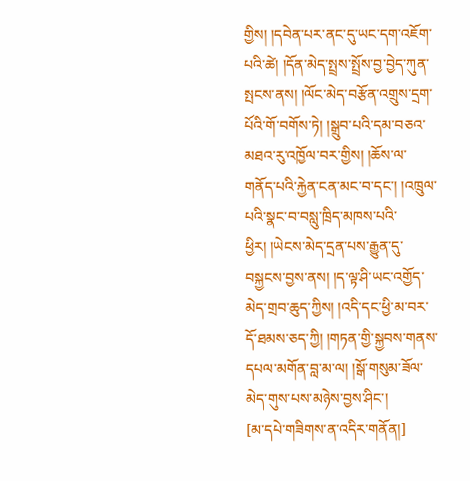གྱིས། །དབེན་པར་ནང་དུ་ཡང་དག་འཇོག་པའི་ཚེ། །དོན་མེད་སྤྲས་སྤྲོས་བྱ་བྱེད་ཀུན་སྤངས་ནས། །ལོང་མེད་བརྩོན་འགྲུས་དྲག་པོའི་གོ་བགོས་ཏེ། །སྒྲུབ་པའི་དམ་བཅའ་མཐའ་རུ་འཁྱོལ་བར་གྱིས། །ཆོས་ལ་གནོད་པའི་རྐྱེན་ངན་མང་བ་དང་། །འཁྲུལ་པའི་སྣང་བ་བསླུ་ཁྲིད་མཁས་པའི་ཕྱིར། །ཡེངས་མེད་དྲན་པས་རྒྱུན་དུ་བསྐྱངས་བྱས་ནས། །ད་ལྟ་ཤི་ཡང་འགྱོད་མེད་གྲབ་ཆུད་ཀྱིས། །འདི་དང་ཕྱི་མ་བར་དོ་ཐམས་ཅད་ཀྱི། །གཏན་གྱི་སྐྱབས་གནས་དཔལ་མགོན་བླ་མ་ལ། །སྒོ་གསུམ་ཟོལ་མེད་གུས་པས་མཉེས་བྱས་ཤིང་།
[མ་དཔེ་གཟིགས་ན་འདིར་གནོན།]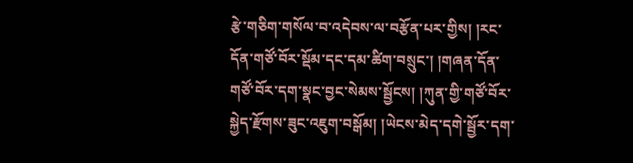རྩེ་གཅིག་གསོལ་བ་འདེབས་ལ་བརྩོན་པར་གྱིས། །རང་དོན་གཙོ་བོར་སྡོམ་དང་དམ་ཚིག་བསྲུང་། །གཞན་དོན་གཙོ་བོར་དག་སྣང་བྱང་སེམས་སྦྱོངས། །ཀུན་གྱི་གཙོ་བོར་སྐྱེད་རྫོགས་ཟུང་འཇུག་བསྒོམ། །ཡེངས་མེད་དགེ་སྦྱོར་དག་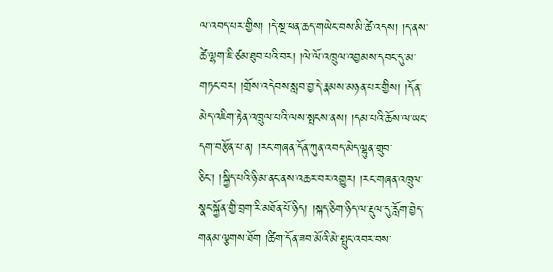ལ་འབད་པར་གྱིས། །དེ་སྔ་ཕན་ཆད་གཡེང་བས་མི་ཚེ་འདས། །ད་ནས་ཚེ་ལྷག་ཇི་ཙམ་ཐུབ་པའི་བར། །ལེ་ལོ་འཁྲུལ་འབྱམས་དབང་དུ་མ་གཏང་བར། །གྲོས་འདེབས་སླབ་བྱ་དེ་རྣམས་མཉན་པར་གྱིས། །དོན་མེད་འཇིག་རྟེན་འཁྲུལ་པའི་ལས་སྤངས་ནས། །དམ་པའི་ཆོས་ལ་ཡང་དག་བརྩོན་པ་ན། །རང་གཞན་དོན་ཀུན་འབད་མེད་ལྷུན་གྲུབ་ཅིང་། །སྐྱིད་པའི་ཉི་མ་ནང་ནས་འཆར་བར་འགྱུར། །རང་གཞན་འཁྲུལ་སྣང་སྐྱོན་གྱི་བྲག་རི་མཐོན་པོ་ཉིད། །སྐད་ཅིག་ཉིད་ལ་རྡུལ་དུ་རློག་བྱེད་གནམ་ལྕགས་ཐོག །ཚིག་དོན་ཟབ་མོའི་མེ་སྤུང་འབར་བས་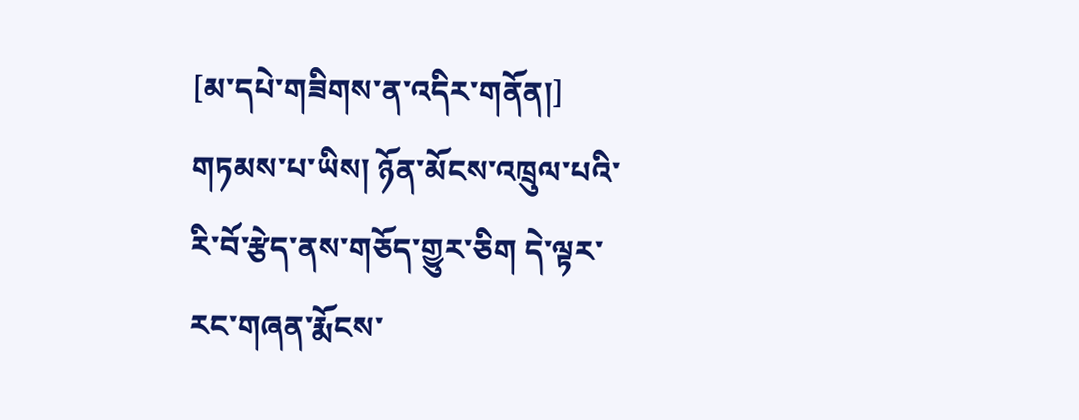[མ་དཔེ་གཟིགས་ན་འདིར་གནོན།]
གཏམས་པ་ཡིས། ཉོན་མོངས་འཁྲུལ་པའི་རི་བོ་རྩེད་ནས་གཅོད་གྱུར་ཅིག དེ་ལྟར་རང་གཞན་རྨོངས་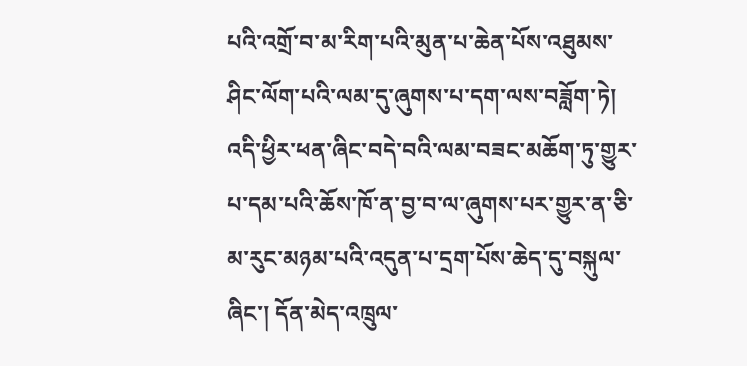པའི་འགྲོ་བ་མ་རིག་པའི་མུན་པ་ཆེན་པོས་འཐུམས་ཤིང་ལོག་པའི་ལམ་དུ་ཞུགས་པ་དག་ལས་བཟློག་ཏེ། འདི་ཕྱིར་ཕན་ཞིང་བདེ་བའི་ལམ་བཟང་མཆོག་ཏུ་གྱུར་པ་དམ་པའི་ཆོས་ཁོ་ན་བྱ་བ་ལ་ཞུགས་པར་གྱུར་ན་ཅི་མ་རུང་མཉམ་པའི་འདུན་པ་དྲག་པོས་ཆེད་དུ་བསྐུལ་ཞིང་། དོན་མེད་འཁྲུལ་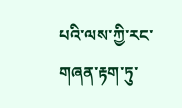པའི་ལས་ཀྱི་རང་གཞན་རྟག་ཏུ་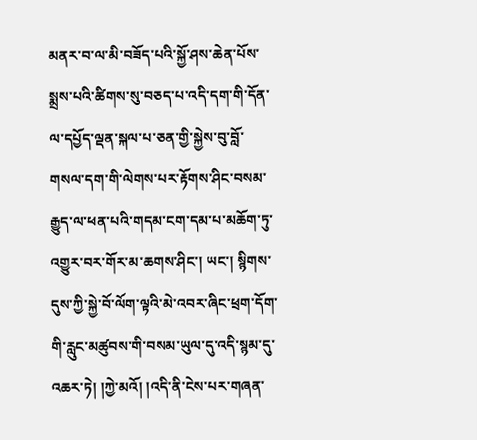མནར་བ་ལ་མི་བཟོད་པའི་སྐྱོ་ཤས་ཆེན་པོས་སྨྲས་པའི་ཚིགས་སུ་བཅད་པ་འདི་དག་གི་དོན་ལ་དཔྱོད་ལྡན་སྐལ་པ་ཅན་གྱི་སྐྱེས་བུ་བློ་གསལ་དག་གི་ལེགས་པར་རྟོགས་ཤིང་བསམ་རྒྱུད་ལ་ཕན་པའི་གདམ་ངག་དམ་པ་མཆོག་ཏུ་འགྱུར་བར་གོར་མ་ཆགས་ཤིང་། ཡང་། སྙིགས་དུས་ཀྱི་སྐྱེ་བོ་ལོག་ལྟའི་མེ་འབར་ཞིང་ཕྲག་དོག་གི་རླུང་མཚུབས་གི་བསམ་ཡུལ་དུ་འདི་སྙམ་དུ་འཆར་ཏེ། །ཀྱེ་མའོ། །འདི་ནི་ངེས་པར་གཞན་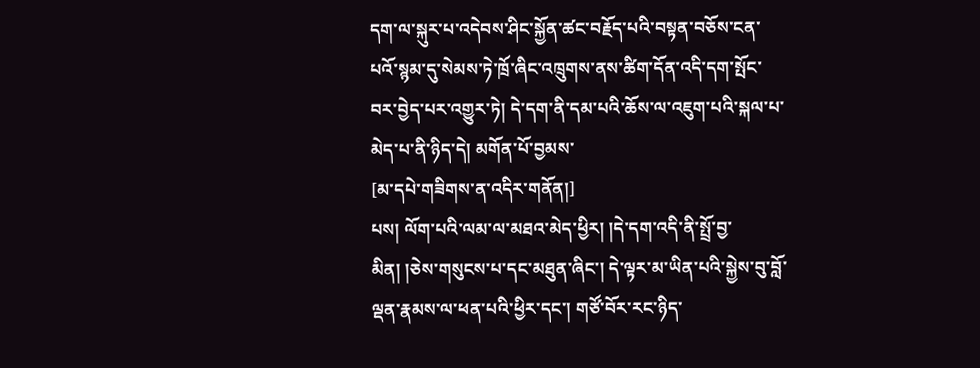དག་ལ་སྐུར་པ་འདེབས་ཤིང་སྐྱོན་ཚང་བརྗོད་པའི་བསྟན་བཅོས་ངན་པའོ་སྙམ་དུ་སེམས་ཏེ་ཁྲོ་ཞིང་འཁྲུགས་ནས་ཚིག་དོན་འདི་དག་སྤོང་བར་བྱེད་པར་འགྱུར་ཏེ། དེ་དག་ནི་དམ་པའི་ཆོས་ལ་འཇུག་པའི་སྐལ་པ་མེད་པ་ནི་ཉིད་དེ། མགོན་པོ་བྱམས་
[མ་དཔེ་གཟིགས་ན་འདིར་གནོན།]
པས། ལོག་པའི་ལམ་ལ་མཐའ་མེད་ཕྱིར། །དེ་དག་འདི་ནི་སྤྲོ་བྱ་མིན། །ཅེས་གསུངས་པ་དང་མཐུན་ཞིང་། དེ་ལྟར་མ་ཡིན་པའི་སྐྱེས་བུ་བློ་ལྡན་རྣམས་ལ་ཕན་པའི་ཕྱིར་དང་། གཙོ་བོར་རང་ཉིད་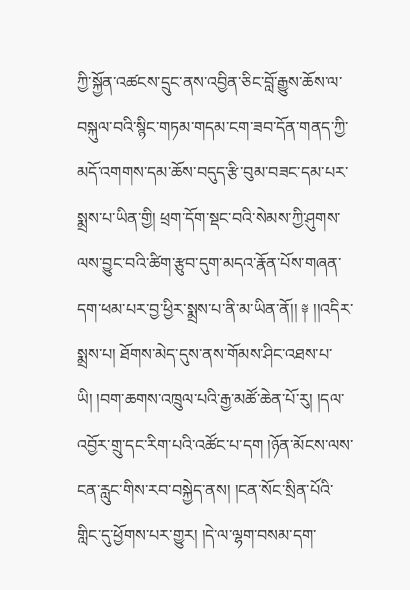ཀྱི་སྐྱོན་འཚངས་དྲུང་ནས་འབྱིན་ཅིང་བློ་རྒྱུས་ཆོས་ལ་བསྐུལ་བའི་སྙིང་གཏམ་གདམ་ངག་ཟབ་དོན་གནད་ཀྱི་མདོ་འགགས་དམ་ཆོས་བདུད་རྩི་བུམ་བཟང་དམ་པར་སྨྲས་པ་ཡིན་གྱི། ཕྲག་དོག་སྡང་བའི་སེམས་ཀྱི་ཤུགས་ལས་བྱུང་བའི་ཚིག་རྩུབ་དུག་མདའ་རྣོན་པོས་གཞན་དག་ཕམ་པར་བྱ་ཕྱིར་སྨྲས་པ་ནི་མ་ཡིན་ནོ།། ༈ །།འདིར་སྨྲས་པ། ཐོགས་མེད་དུས་ནས་གོམས་ཤིང་འཐས་པ་ཡི། །བག་ཆགས་འཁྲུལ་པའི་རྒྱ་མཚོ་ཆེན་པོ་རུ། །དལ་འབྱོར་གྲུ་དང་རིག་པའི་འཚོང་པ་དག །ཉོན་མོངས་ལས་ངན་རླུང་གིས་རབ་བསྐྱེད་ནས། །ངན་སོང་སྲིན་པོའི་གླིང་དུ་ཕྱོགས་པར་གྱུར། །དེ་ལ་ལྷག་བསམ་དག་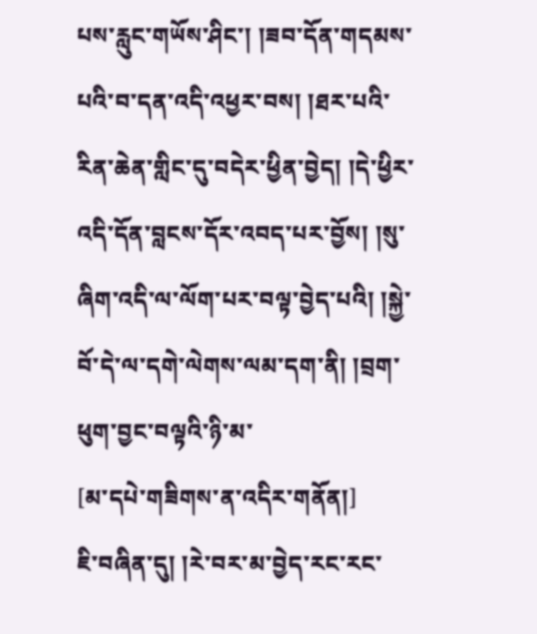པས་རླུང་གཡོས་ཤིང་། །ཟབ་དོན་གདམས་པའི་བ་དན་འདི་འཕྱར་བས། །ཐར་པའི་རིན་ཆེན་གླིང་དུ་བདེར་ཕྱིན་བྱེད། །དེ་ཕྱིར་འདི་དོན་བླངས་དོར་འབད་པར་བྱོས། །སུ་ཞིག་འདི་ལ་ལོག་པར་བལྟ་བྱེད་པའི། །སྐྱེ་བོ་དེ་ལ་དགེ་ལེགས་ལམ་དག་ནི། །བྲག་ཕུག་བྱང་བལྟའི་ཉི་མ་
[མ་དཔེ་གཟིགས་ན་འདིར་གནོན།]
ཇི་བཞིན་དུ། །རེ་བར་མ་བྱེད་རང་རང་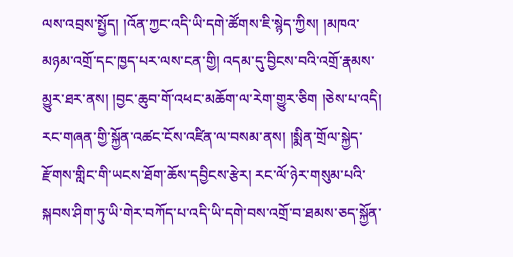ལས་འབྲས་སྤྱོད། །འོན་ཀྱང་འདི་ཡི་དགེ་ཚོགས་ཇི་སྙེད་ཀྱིས། །མཁའ་མཉམ་འགྲོ་དང་ཁྱད་པར་ལས་ངན་གྱི། འདམ་དུ་བྱིངས་བའི་འགྲོ་རྣམས་མྱུར་ཐར་ནས། །བྱང་ཆུབ་གོ་འཕང་མཆོག་ལ་རེག་གྱུར་ཅིག །ཅེས་པ་འདི། རང་གཞན་གྱི་སྐྱོན་འཚང་ངོས་འཛིན་ལ་བསམ་ནས། །སྨིན་གྲོལ་སྐྱེད་རྫོགས་གླིང་གི་ཡངས་ཐོག་ཆོས་དབྱིངས་རྩེར། རང་ལོ་ཉེར་གསུམ་པའི་སྐབས་ཤིག་ཏུ་ཡི་གེར་བཀོད་པ་འདི་ཡི་དགེ་བས་འགྲོ་བ་ཐམས་ཅད་སྐྱོན་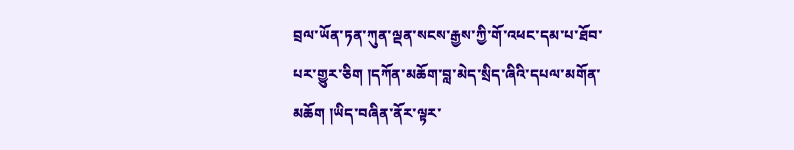བྲལ་ཡོན་ཏན་ཀུན་ལྡན་སངས་རྒྱས་ཀྱི་གོ་འཕང་དམ་པ་ཐོབ་པར་གྱུར་ཅིག །དཀོན་མཆོག་བླ་མེད་སྲིད་ཞིའི་དཔལ་མགོན་མཆོག །ཡིད་བཞིན་ནོར་ལྟར་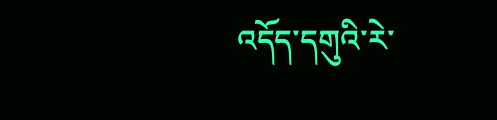འདོད་དགུའི་རེ་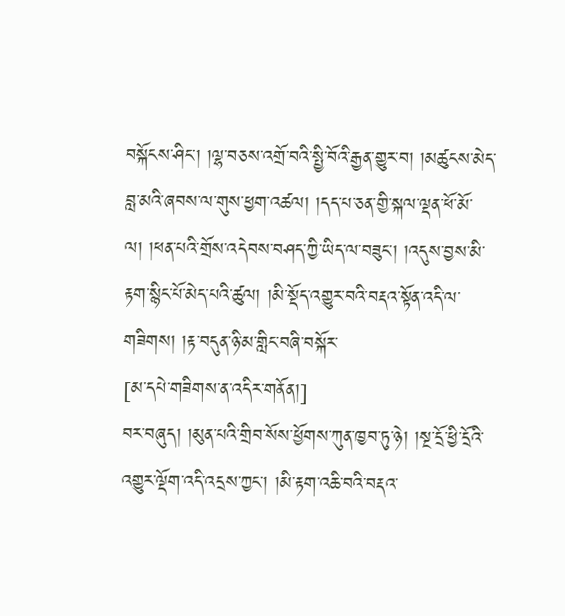བསྐོངས་ཤིང་། །ལྷ་བཅས་འགྲོ་བའི་སྤྱི་བོའི་རྒྱན་གྱུར་བ། །མཚུངས་མེད་བླ་མའི་ཞབས་ལ་གུས་ཕྱག་འཚལ། །དད་པ་ཅན་གྱི་སྐལ་ལྡན་ཕོ་མོ་ལ། །ཕན་པའི་གྲོས་འདེབས་བཤད་ཀྱི་ཡིད་ལ་བཟུང་། །འདུས་བྱས་མི་རྟག་སྙིང་པོ་མེད་པའི་ཚུལ། །མི་སྡོད་འགྱུར་བའི་བརྡའ་སྟོན་འདི་ལ་གཟིགས། །རྟ་བདུན་ཉི་མ་གླིང་བཞི་བསྐོར་
[མ་དཔེ་གཟིགས་ན་འདིར་གནོན།]
བར་བཞུད། །མུན་པའི་གྲིབ་སོས་ཕྱོགས་ཀུན་ཁྱབ་ཏུ་ཉེ། །སྔ་དྲོ་ཕྱི་དྲོའི་འགྱུར་ལྡོག་འདི་འདྲས་ཀྱང་། །མི་རྟག་འཆི་བའི་བརྡའ་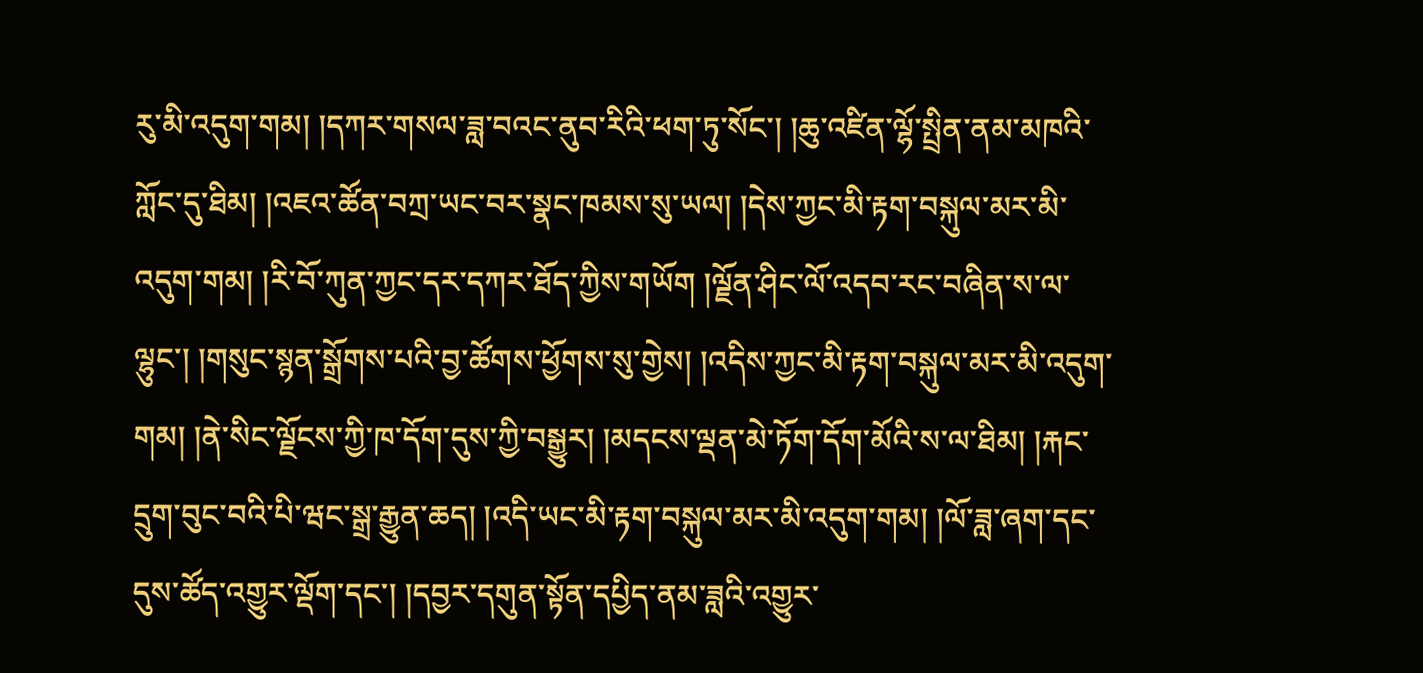རུ་མི་འདུག་གམ། །དཀར་གསལ་ཟླ་བའང་ནུབ་རིའི་ཕག་ཏུ་སོང་། །ཆུ་འཛིན་ལྷོ་སྤྲིན་ནམ་མཁའི་ཀློང་དུ་ཐིམ། །འཇའ་ཚོན་བཀྲ་ཡང་བར་སྣང་ཁམས་སུ་ཡལ། །དེས་ཀྱང་མི་རྟག་བསྐུལ་མར་མི་འདུག་གམ། །རི་བོ་ཀུན་ཀྱང་དར་དཀར་ཐོད་ཀྱིས་གཡོག །ལྗོན་ཤིང་ལོ་འདབ་རང་བཞིན་ས་ལ་ལྷུང་། །གསུང་སྙན་སྒྲོགས་པའི་བྱ་ཚོགས་ཕྱོགས་སུ་གྱེས། །འདིས་ཀྱང་མི་རྟག་བསྐུལ་མར་མི་འདུག་གམ། །ནེ་སིང་ལྗོངས་ཀྱི་ཁ་དོག་དུས་ཀྱི་བསྒྱུར། །མདངས་ལྡན་མེ་ཏོག་དོག་མོའི་ས་ལ་ཐིམ། །རྐང་དྲུག་བུང་བའི་པི་ཝང་སྒྲ་རྒྱུན་ཆད། །འདི་ཡང་མི་རྟག་བསྐུལ་མར་མི་འདུག་གམ། །ལོ་ཟླ་ཞག་དང་དུས་ཚོད་འགྱུར་ལྡོག་དང་། །དབྱར་དགུན་སྟོན་དཔྱིད་ནམ་ཟླའི་འགྱུར་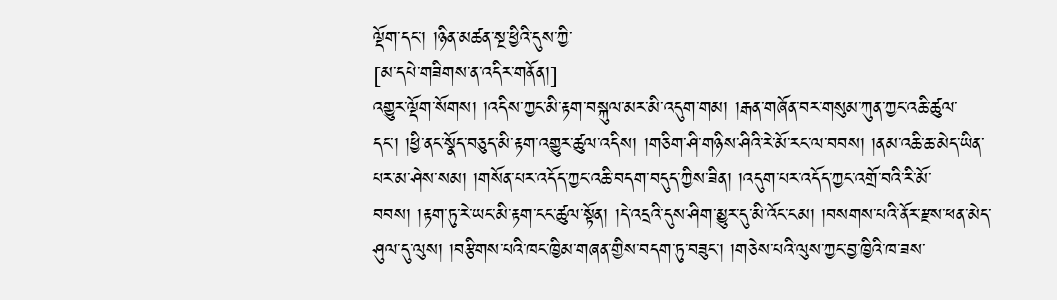ལྡོག་དང་། །ཉིན་མཚན་སྔ་ཕྱིའི་དུས་ཀྱི་
[མ་དཔེ་གཟིགས་ན་འདིར་གནོན།]
འགྱུར་ལྡོག་སོགས། །འདིས་ཀྱང་མི་རྟག་བསྐུལ་མར་མི་འདུག་གམ། །རྒན་གཞོན་བར་གསུམ་ཀུན་ཀྱང་འཆི་ཚུལ་དང་། །ཕྱི་ནང་སྣོད་བཅུད་མི་རྟག་འགྱུར་ཚུལ་འདིས། །གཅིག་ཤི་གཉིས་ཤིའི་རེ་མོ་རང་ལ་བབས། །ནམ་འཆི་ཆ་མེད་ཡིན་པར་མ་ཤེས་སམ། །གསོན་པར་འདོད་ཀྱང་འཆི་བདག་བདུད་ཀྱིས་ཟིན། །འདུག་པར་འདོད་ཀྱང་འགྲོ་བའི་རི་མོ་བབས། །རྟག་ཏུ་རེ་ཡང་མི་རྟག་ངང་ཚུལ་སྟོན། །དེ་འདྲའི་དུས་ཤིག་མྱུར་དུ་མི་འོང་ངམ། །བསགས་པའི་ནོར་རྫས་ཕན་མེད་ཤུལ་དུ་ལུས། །བརྩིགས་པའི་ཁང་ཁྱིམ་གཞན་གྱིས་བདག་ཏུ་བཟུང་། །གཅེས་པའི་ལུས་ཀྱང་བྱ་ཁྱིའི་ཁ་ཟས་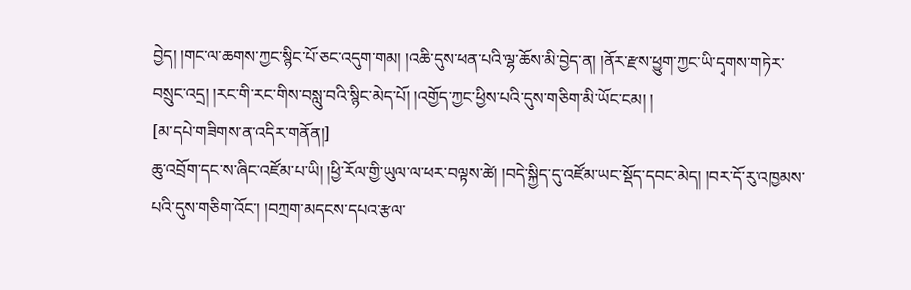བྱེད། །གང་ལ་ཆགས་ཀྱང་སྙིང་པོ་ཅང་འདུག་གམ། །འཆི་དུས་ཕན་པའི་ལྷ་ཆོས་མི་བྱེད་ན། །ནོར་རྫས་ཕྱུག་ཀྱང་ཡི་དྭགས་གཏེར་བསྲུང་འདྲ། །རང་གི་རང་གིས་བསླུ་བའི་སྙིང་མེད་པོ། །འགྱོད་ཀྱང་ཕྱིས་པའི་དུས་གཅིག་མི་ཡོང་ངམ། །
[མ་དཔེ་གཟིགས་ན་འདིར་གནོན།]
ཆུ་འབྲོག་དང་ས་ཞིང་འཛོམ་པ་ཡི། །ཕྱི་རོལ་གྱི་ཡུལ་ལ་ཕར་བལྟས་ཚེ། །བདེ་སྐྱིད་དུ་འཛོམ་ཡང་སྡོད་དབང་མེད། །བར་དོ་རུ་འཁྱམས་པའི་དུས་གཅིག་འོང་། །བཀྲག་མདངས་དཔའ་རྩལ་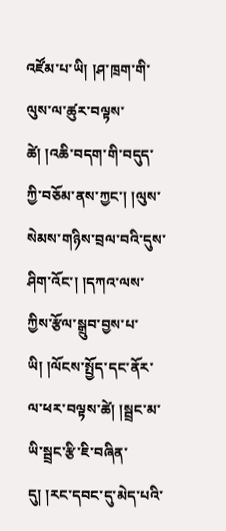འཛོམ་པ་ཡི། །ཤ་ཁྲག་གི་ལུས་ལ་ཚུར་བལྟས་ཚེ། །འཆི་བདག་གི་བདུད་ཀྱི་བཅོམ་ནས་ཀྱང་། །ལུས་སེམས་གཉིས་བྲལ་བའི་དུས་ཤིག་འོང་། །དཀའ་ལས་ཀྱིས་རྩོལ་སྒྲུབ་བྱས་པ་ཡི། །ལོངས་སྤྱོད་དང་ནོར་ལ་ཕར་བལྟས་ཚེ། །སྦྲང་མ་ཡི་སྦྲང་རྩི་ཇི་བཞིན་དུ། །རང་དབང་དུ་མེད་པའི་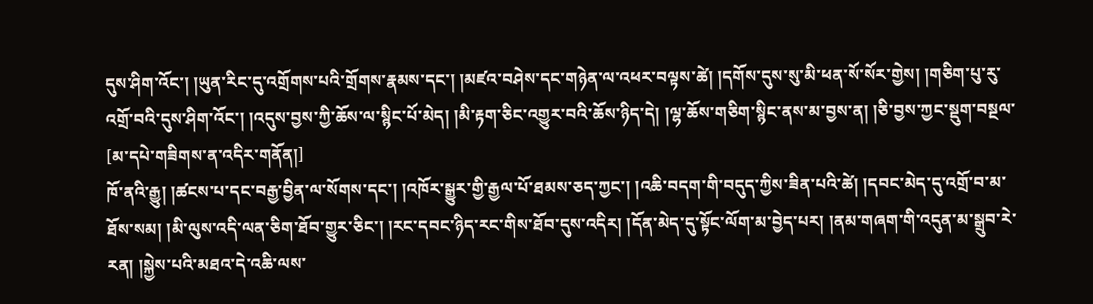དུས་ཤིག་འོང་། །ཡུན་རིང་དུ་འགྲོགས་པའི་གྲོགས་རྣམས་དང་། །མཛའ་བཤེས་དང་གཉེན་ལ་འཕར་བལྟས་ཚེ། །དགོས་དུས་སུ་མི་ཕན་སོ་སོར་གྱེས། །གཅིག་པུ་རུ་འགྲོ་བའི་དུས་ཤིག་འོང་། །འདུས་བྱས་ཀྱི་ཆོས་ལ་སྙིང་པོ་མེད། །མི་རྟག་ཅིང་འགྱུར་བའི་ཆོས་ཉིད་དེ། །ལྷ་ཆོས་གཅིག་སྙིང་ནས་མ་བྱས་ན། །ཅི་བྱས་ཀྱང་སྡུག་བསྔལ་
[མ་དཔེ་གཟིགས་ན་འདིར་གནོན།]
ཁོ་ནའི་རྒྱུ། །ཚངས་པ་དང་བརྒྱ་བྱིན་ལ་སོགས་དང་། །འཁོར་སྒྱུར་གྱི་རྒྱལ་པོ་ཐམས་ཅད་ཀྱང་། །འཆི་བདག་གི་བདུད་ཀྱིས་ཟིན་པའི་ཚེ། །དབང་མེད་དུ་འགྲོ་བ་མ་ཐོས་སམ། །མི་ལུས་འདི་ལན་ཅིག་ཐོབ་གྱུར་ཅིང་། །རང་དབང་ཉིད་རང་གིས་ཐོབ་དུས་འདིར། །དོན་མེད་དུ་སྟོང་ལོག་མ་བྱེད་པར། །ནམ་གཞག་གི་འདུན་མ་སྒྲུབ་རེ་རན། །སྐྱེས་པའི་མཐའ་དེ་འཆི་ལས་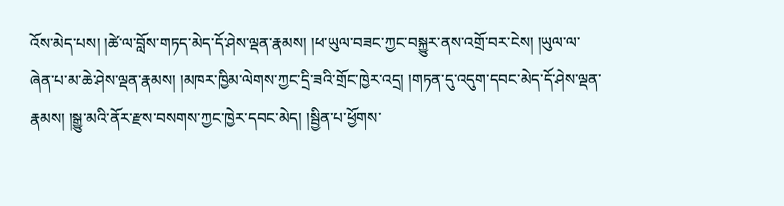འོས་མེད་པས། །ཚེ་ལ་བློས་གཏད་མེད་དོ་ཤེས་ལྡན་རྣམས། །ཕ་ཡུལ་བཟང་ཀྱང་བསྐྱུར་ནས་འགྲོ་བར་ངེས། །ཡུལ་ལ་ཞེན་པ་མ་ཆེ་ཤེས་ལྡན་རྣམས། །མཁར་ཁྱིམ་ལེགས་ཀྱང་དྲི་ཟའི་གྲོང་ཁྱེར་འདྲ། །གཏན་དུ་འདུག་དབང་མེད་དོ་ཤེས་ལྡན་རྣམས། །སྒྱུ་མའི་ནོར་རྫས་བསགས་ཀྱང་ཁྱེར་དབང་མེད། །སྦྱིན་པ་ཕྱོགས་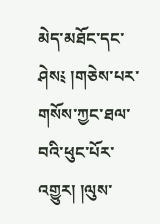མེད་མཐོང་དང་ཤེས༴ །གཅེས་པར་གསོས་ཀྱང་ཐལ་བའི་ཕུང་པོར་འགྱུར། །ལུས་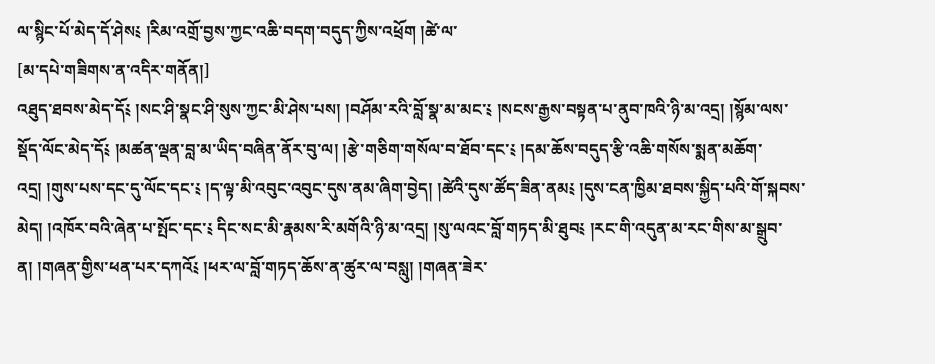ལ་སྙིང་པོ་མེད་དོ་ཤེས༴ །རིམ་འགྲོ་བྱས་ཀྱང་འཆི་བདག་བདུད་ཀྱིས་འཕྲོག །ཚེ་ལ་
[མ་དཔེ་གཟིགས་ན་འདིར་གནོན།]
འཐུད་ཐབས་མེད་དོ༴ །སང་ཤི་སྣང་ཤི་སུས་ཀྱང་མི་ཤེས་པས། །བཤོམ་རའི་བློ་སྣ་མ་མང་༴ །སངས་རྒྱས་བསྟན་པ་ནུབ་ཁའི་ཉི་མ་འདྲ། །སྙོམ་ལས་སྡོད་ལོང་མེད་དོ༴ །མཚན་ལྡན་བླ་མ་ཡིད་བཞིན་ནོར་བུ་ལ། །རྩེ་གཅིག་གསོལ་བ་ཐོབ་དང་༴ །དམ་ཆོས་བདུད་རྩི་འཆི་གསོས་སྨན་མཆོག་འདྲ། །གུས་པས་དང་དུ་ལོང་དང་༴ །ད་ལྟ་མི་འབུང་འབུང་དུས་ནམ་ཞིག་བྱེད། །ཚེའི་དུས་ཚོད་ཟིན་ནམ༴ །དུས་ངན་ཁྱིམ་ཐབས་སྐྱིད་པའི་གོ་སྐབས་མེད། །འཁོར་བའི་ཞེན་པ་སྤོང་དང་༴ དིང་སང་མི་རྣམས་རི་མགོའི་ཉི་མ་འདྲ། །སུ་ལའང་བློ་གཏད་མི་ཐུབ༴ །རང་གི་འདུན་མ་རང་གིས་མ་སྒྲུབ་ན། །གཞན་གྱིས་ཕན་པར་དཀའོ༴ །ཕར་ལ་བློ་གཏད་ཆོས་ན་ཚུར་ལ་བསླུ། །གཞན་ཟེར་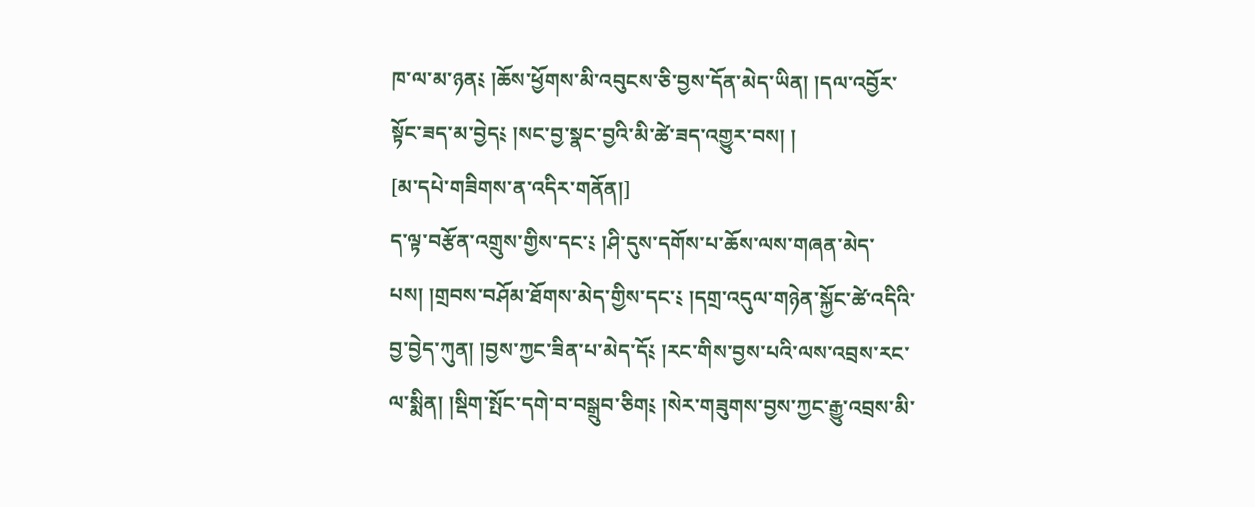ཁ་ལ་མ་ཉན༴ །ཆོས་ཕྱོགས་མི་འབུངས་ཅི་བྱས་དོན་མེད་ཡིན། །དལ་འབྱོར་སྟོང་ཟད་མ་བྱེད༴ །སང་བྱ་སྣང་བྱའི་མི་ཚེ་ཟད་འགྱུར་བས། །
[མ་དཔེ་གཟིགས་ན་འདིར་གནོན།]
ད་ལྟ་བརྩོན་འགྲུས་གྱིས་དང་༴ །ཤི་དུས་དགོས་པ་ཆོས་ལས་གཞན་མེད་པས། །གྲབས་བཤོམ་ཐོགས་མེད་གྱིས་དང་༴ །དགྲ་འདུལ་གཉེན་སྐྱོང་ཚེ་འདིའི་བྱ་བྱེད་ཀུན། །བྱས་ཀྱང་ཟིན་པ་མེད་དོ༴ །རང་གིས་བྱས་པའི་ལས་འབྲས་རང་ལ་སྨིན། །སྡིག་སྤོང་དགེ་བ་བསྒྲུབ་ཅིག༴ །སེར་གཟུགས་བྱས་ཀྱང་རྒྱུ་འབྲས་མི་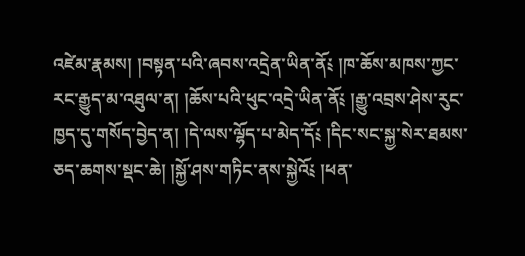འཛེམ་རྣམས། །བསྟན་པའི་ཞབས་འདྲེན་ཡིན་ནོ༴ །ཁ་ཆོས་མཁས་ཀྱང་རང་རྒྱུད་མ་འཐུལ་ན། །ཆོས་པའི་ཕུང་འདྲེ་ཡིན་ནོ༴ །རྒྱུ་འབྲས་ཤེས་རུང་ཁྱད་དུ་གསོད་བྱེད་ན། །དེ་ལས་ལྷོད་པ་མེད་དོ༴ །དིང་སང་སྐྱ་སེར་ཐམས་ཅད་ཆགས་སྡང་ཆེ། །སྐྱོ་ཤས་གཏིང་ནས་སྐྱེའོ༴ །ཕན་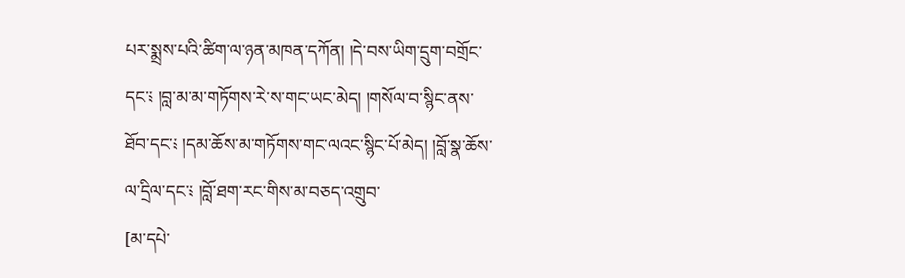པར་སྨྲས་པའི་ཚིག་ལ་ཉན་མཁན་དཀོན། །དེ་བས་ཡིག་དྲུག་བགྲོང་དང་༴ །བླ་མ་མ་གཏོགས་རེ་ས་གང་ཡང་མེད། །གསོལ་བ་སྙིང་ནས་ཐོབ་དང་༴ །དམ་ཆོས་མ་གཏོགས་གང་ལའང་སྙིང་པོ་མེད། །བློ་སྣ་ཆོས་ལ་དྲིལ་དང་༴ །བློ་ཐག་རང་གིས་མ་བཅད་འགྲུབ་
[མ་དཔེ་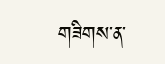གཟིགས་ན་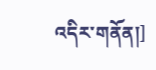འདིར་གནོན།]